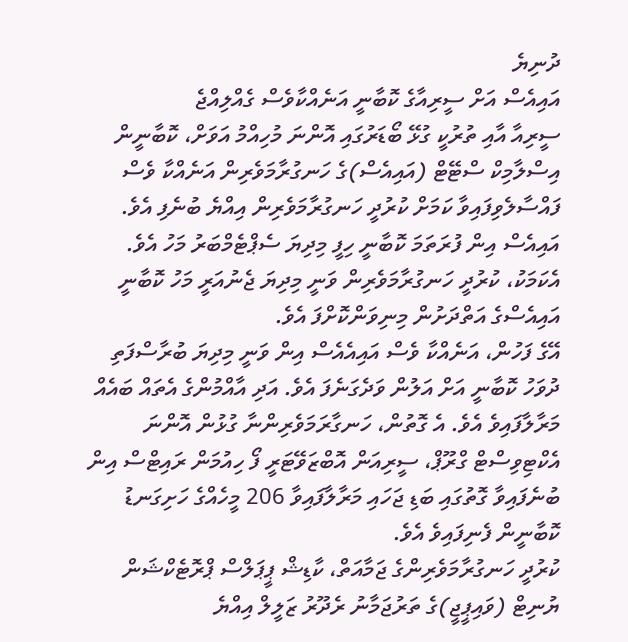ދުނިޔެ
އައިއެސް އަށް ސީރިއާގެ ކޮބާނީ އަނެއްކާވެސް ގެއްލިއްޖެ
ސީރިއާ އާއި ތުރުކީ ގުޅޭ ބޯޑަރުގައި އޮންނަ މުހިއްމު އަވަށް، ކޮބާނީން އިސްލާމިކް ސްޓޭޓް (އައިއެސް)ގެ ހަނގުރާމަވެރިން އަނެއްކާ ވެސް ފައްސާލެވިފައިވާ ކަމަށް ކުރުދީ ހަނގުރާމަވެރިން އިއްޔެ ބުނެފި އެވެ.
އައިއެސް އިން ފުރަތަމަ ކޮބާނީ ހިފީ މިދިޔަ ސެޕްޓެމްބަރު މަހު އެވެ. އެކަމަކު، ކުރުދީ ހަނގުރާމަވެރިން ވަނީ މިދިޔަ ޖެނުއަރީ މަހު ކޮބާނީ އައިއެސްގެ އަތްދަށުން މިނިވަންކޮށްފަ އެވެ.
އޭގެ ފަހުން، އަނެއްކާ ވެސް އައިއެއެސް އިން ވަނީ މިދިޔަ ބުރާސްފަތި ދުވަހު ކޮބާނީ އަށް އަލުން ވަދެގަނެފަ އެވެ. އަދި އާއްމުންގެ އެތައް ބައެއް މަރާލާފައިވެ އެވެ. އެ ގޮތުން، ހަނގާރަމަވެރިންނާ ގުޅުން އޮންނަ އެކްޓިވިސްޓް ގްރޫޕް، ސީރިއަން އޮބްޒަވޭޓަރީ ފޯ ހިއުމަން ރައިޓްސް އިން ބުނެފައިވާ ގޮތުގައި ބަޑި ޖަހައި މަރާލާފައިވާ 206 މީހެއްގެ ހަށިގަނޑު ކޮބާނީން ފެނިފައިވެ އެވެ.
ކުރުދީ ހަނގުރާމަވެރިންގެ ޖަމާއަތް، ކާޑިޝް ޕީޕަލްސް ޕްރޮޓެކްޝަން ޔުނިޓް (ވައިޕީޖީ)ގެ ތަރުޖަމާނު ރެދޫރު ޒަލީލް އިއްޔެ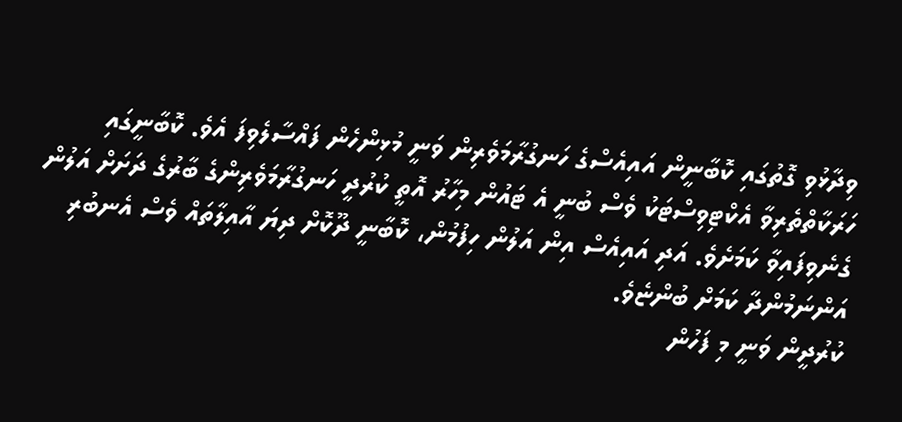ވިދާޅުވި ގޮތުގައި ކޮބާނީން އައިއެސްގެ ހަނގުރާމަވެރިން ވަނީ މުޅިންހެން ފައްސާލެވިފަ އެވެ. ކޮބާނީގައި ހަރަކާތްތެރިވާ އެކްޓިވިސްޓަކު ވެސް ބުނީ އެ ޓައުން މިހާރު އޮތީ ކުރުދީ ހަނގުރާމަވެރިންގެ ބާރުގެ ދަށަށް އަލުން ގެނެވިފައިވާ ކަމަށެވެ. އަދި އައިއެސް އިން އަލުން ހިފުމުން، ކޮބާނީ ދޫކޮށް ދިޔަ އާއިލާތައް ވެސް އެނބުރި އަންނަމުންދާ ކަމަށް ބުންޏެވެ.
ކުރުދީން ވަނީ މި ފަހުން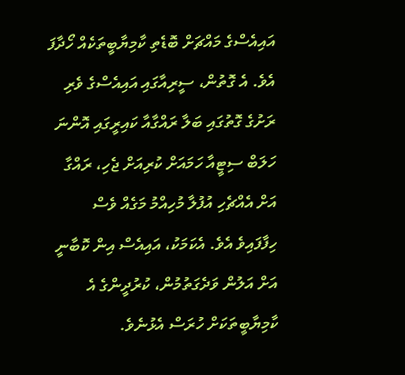އައިއެސްގެ މައްޗަށް ބޮޑެތި ކާމިޔާބީތަކެއް ހޯދާފަ އެވެ. އެ ގޮތުން، ސީރިއާގައި އައިއެސްގެ ވެރި ރަށުގެ ގޮތުގައި ބަލާ ރައްގާއާ ކައިރީގައި އޮންނަ ހަލަބް ސިޓީއާ ހަމައަށް ކުރިއަށް ޖެހި، ރައްގާ އަށް އެއްޗެހި އުފުލާ މުހިއްމު މަގެއް ވެސް ހިފާފައިވެ އެވެ. އެކަމަކު، އައިއެސް އިން ކޮބާނީ އަށް އަލުން ވަދެގަތުމުން، ކުރުދީންގެ އެ ކާމިޔާބީތަކަށް ހުރަސް އެޅުނެވެ.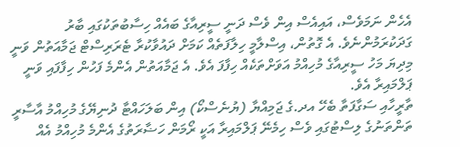އެހެން ނަމަވެސް، އައިއެސް އިން ވެސް ދަނީ ސީރިއާގެ ބައެއް ހިސާބުތަކުގައި ބާރު ގަދަކުރަމުންނެވެ. އެ ގޮތުން، އިސްލާމީ ހިލާފަތެއް ކަމަށް ދައުވާކުރާ ޓެރަރިސްޓް ޖަމާއަތުން ވަނީ މިދިޔަ މަހު ސީރިއާގެ މުހިއްމު އަވަށްތަކެއް ހިފާފަ އެވެ. އެ ޖަމާއަތުން އެންމެ ފަހުން ހިފާފައި ވަނީ ޕަލްމައިރާ އެވެ.
ތާރީހާއި ސަގާފަތާ ބެހޭ އދ.ގެ ޖަމިއްޔާ (ޔުނެސްކޯ) އިން ބަލަހައްޓާ ދުނިޔޭގެ މުހިއްމު އާސާރީ ތަންތަނުގެ ލިސްޓުގައި ވެސް ހިމެނޭ ޕަލްމައިރާ އަކީ ރޯމަން ހަޟާރަތުގެ އެންމެ މުހިއްމު އެއް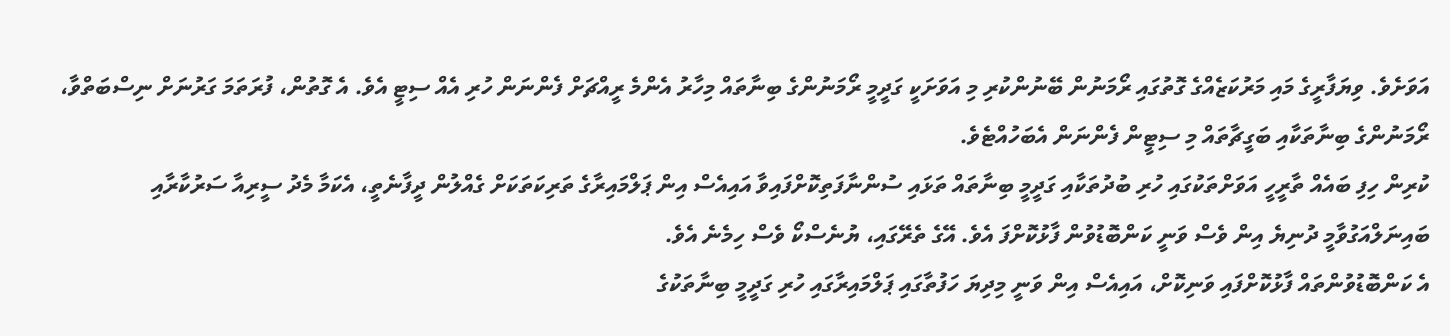އަވަށެވެ. ވިޔަފާރީގެ މައި މަރުކަޒެއްގެ ގޮތުގައި ރޯމަނުން ބޭނުންކުރި މި އަވަށަކީ ގަދީމީ ރޯމަނުންގެ ބިނާތައް މިހާރު އެންމެ ރީއްޗަށް ފެންނަން ހުރި އެއް ސިޓީ އެވެ. އެ ގޮތުން، ފުރަތަމަ ގަރުނަށް ނިސްބަތްވާ، ރޯމަނުންގެ ބިނާތަކާއި ބަގީޗާތައް މި ސިޓީން ފެންނަން އެބަހުއްޓެވެ.
ކުރިން ހިފި ބައެއް ތާރީހީ އަވަށްތަކުގައި ހުރި ބުދުތަކާއި ގަދީމީ ބިނާތައް ތަޅައި ސުންނާފަތިކޮށްފައިވާ އައިއެސް އިން ޕަލްމައިރާގެ ތަރިކަތަކަށް ގެއްލުން ދީފާނެތީ، އެކަމާ މެދު ސީރިއާ ސަރުކާރާއި ބައިނަލްއަގުވާމީ ދުނިޔެ އިން ވެސް ވަނީ ކަންބޮޑުވުން ފާޅުކޮށްފަ އެވެ. އޭގެ ތެރޭގައި، ޔުނެސްކޯ ވެސް ހިމެނެ އެވެ.
އެ ކަންބޮޑުވުންތައް ފާޅުކޮށްފައި ވަނިކޮށް، އައިއެސް އިން ވަނީ މިދިޔަ ހަފުތާގައި ޕަލްމައިރާގައި ހުރި ގަދީމީ ބިނާތަކުގެ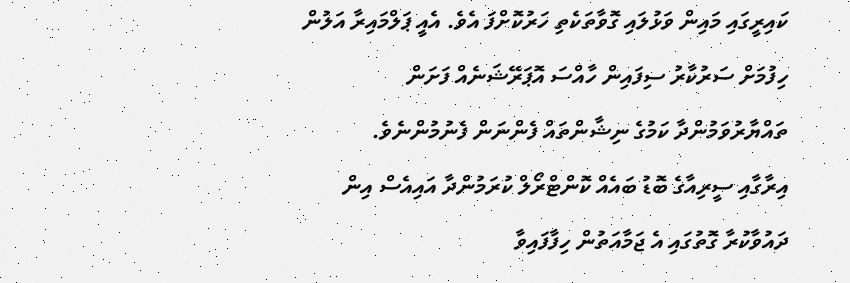ކައިރީގައި މައިން ވަޅުލައި ގޮވާތަކެތި ހަރުކޮށްފަ އެވެ. އެއީ ޕަލްމައިރާ އަލުން ހިފުމަށް ސަރުކާރު ސިފައިން ހާއްސަ އޮޕަރޭޝަނެއް ފަށަން ތައްޔާރުވަމުންދާ ކަމުގެ ނިޝާންތައް ފެންނަން ފެނުމުންނެވެ.
އިރާގާއި ސީރިއާގެ ބޮޑު ބައެއް ކޮންޓްރޯލް ކުރަމުންދާ އައިއެސް އިން ދައުވާކުރާ ގޮތުގައި އެ ޖަމާއަތުން ހިފާފައިވާ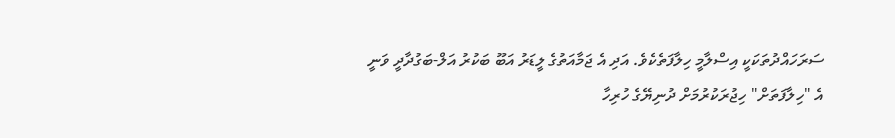ސަރަހައްދުތަކަކީ އިސްލާމީ ހިލާފަތެކެވެ. އަދި އެ ޖަމާއަތުގެ ލީޑަރު އަބޫ ބަކުރު އަލް-ބަގުދާދީ ވަނީ އެ "ހިލާފަތަށް" ހިޖުރަކުރުމަށް ދުނިޔޭގެ ހުރިހާ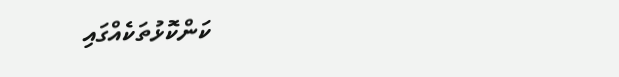ކަންކޮޅުތަކެއްގައި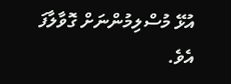އުޅޭ މުސްލިމުންނަށް ގޮވާލާފަ އެވެ.